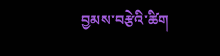བྱམས་བརྩེའི་ཚིག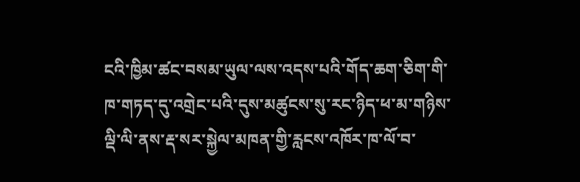ངའི་ཁྱིམ་ཚང་བསམ་ཡུལ་ལས་འདས་པའི་གོད་ཆག་ཅིག་གི་ཁ་གཏད་དུ་འགྲེང་པའི་དུས་མཚུངས་སུ་རང་ཉིད་ཕ་མ་གཉིས་ལྡི་ལི་ནས་རྡ་སར་སྐྱེལ་མཁན་གྱི་རླངས་འཁོར་ཁ་ལོ་བ་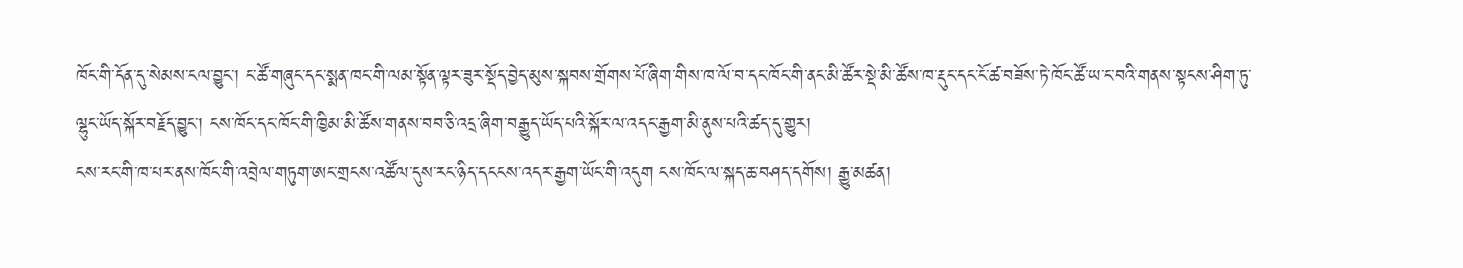ཁོང་གི་དོན་དུ་སེམས་ངལ་བྱུང་། ང་ཚོ་གཞུང་དང་སྨན་ཁང་གི་ལམ་སྟོན་ལྟར་ཟུར་སྡོད་བྱེད་མུས་སྐབས་གྲོགས་པོ་ཞིག་གིས་ཁ་ལོ་བ་དང་ཁོང་གི་ནང་མི་ཚོར་སྡེ་མི་ཚོས་ཁ་རྡུང་དང་ངོ་ཚ་བཟོས་ཏེ་ཁོང་ཚོ་ཡ་ང་བའི་གནས་སྟངས་ཤིག་ཏུ་ལྷུང་ཡོད་སྐོར་བརྗོད་བྱུང་། ངས་ཁོང་དང་ཁོང་གི་ཁྱིམ་མི་ཚོས་གནས་བབ་ཅི་འདྲ་ཞིག་བརྒྱུད་ཡོད་པའི་སྐོར་ལ་འདང་རྒྱག་མི་ནུས་པའི་ཚད་དུ་གྱུར།
ངས་རང་གི་ཁ་པར་ནས་ཁོང་གི་འབྲེལ་གཏུག་ཨང་གྲངས་འཚོལ་དུས་རང་ཉིད་དངངས་འདར་རྒྱག་ཡོང་གི་འདུག ངས་ཁོང་ལ་སྐད་ཆ་བཤད་དགོས། རྒྱུ་མཚན།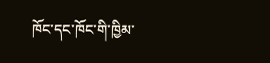ཁོང་དང་ཁོང་གི་ཁྱིམ་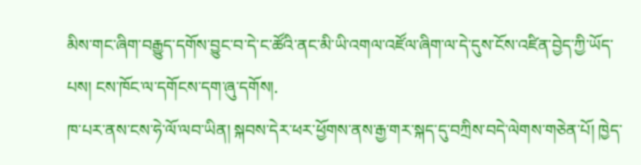མིས་གང་ཞིག་བརྒྱུད་དགོས་བྱུང་བ་དེ་ང་ཚོའི་ནང་མི་ཡི་འགལ་འཛོལ་ཞིག་ལ་དེ་དུས་ངོས་འཛིན་བྱེད་ཀྱི་ཡོད་པས། ངས་ཁོང་ལ་དགོངས་དག་ཞུ་དགོས།.
ཁ་པར་ནས་ངས་ཧེ་ལོ་ལབ་ཡིན། སྐབས་དེར་ཕར་ཕྱོགས་ནས་རྒྱ་གར་སྐད་དུ་བཀྲིས་བདེ་ལེགས་གཅེན་པོ། ཁྱེད་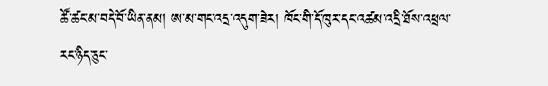ཚོ་ཚང་མ་བདེ་བོ་ཡིན་ནམ། ཨ་མ་གང་འདྲ་འདུག་ཟེར། ཁོང་གི་དོ་ཁུར་དང་འཚམ་འདྲི་ཐོས་འཕྲལ་རང་ཉིད་ཅུང་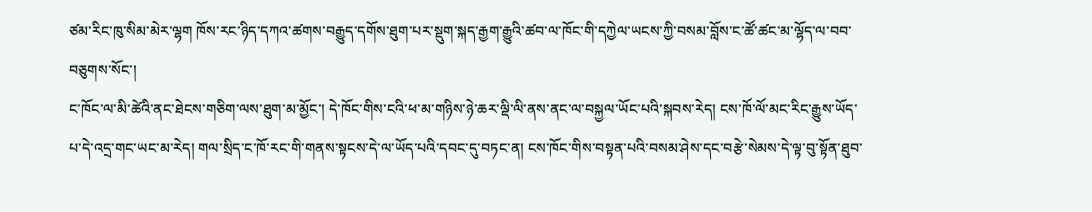ཙམ་རིང་ཁུ་སིམ་མེར་ལྷག ཁོས་རང་ཉིད་དཀའ་ཚགས་བརྒྱུད་དགོས་ཐུག་པར་སྡུག་སྐད་རྒྱག་རྒྱུའི་ཚབ་ལ་ཁོང་གི་དཀྱེལ་ཡངས་ཀྱི་བསམ་བློས་ང་ཚོ་ཚང་མ་ལྷོད་ལ་བབ་བཅུགས་སོང་།
ང་ཁོང་ལ་མི་ཚེའི་ནང་ཐེངས་གཅིག་ལས་ཐུག་མ་མྱོང་། དེ་ཁོང་གིས་ངའི་ཕ་མ་གཉིས་ཉེ་ཆར་ལྡི་ལི་ནས་ནང་ལ་བསྐྱལ་ཡོང་པའི་སྐབས་རེད། ངས་ཁོ་ལོ་མང་རིང་རྒྱུས་ཡོད་པ་དེ་འདྲ་གང་ཡང་མ་རེད། གལ་སྲིད་ང་ཁོ་རང་གི་གནས་སྟངས་དེ་ལ་ཡོད་པའི་དབང་དུ་བཏང་ན། ངས་ཁོང་གིས་བསྟན་པའི་བསམ་ཤེས་དང་བརྩེ་སེམས་དེ་ལྟ་བུ་སྟོན་ཐུབ་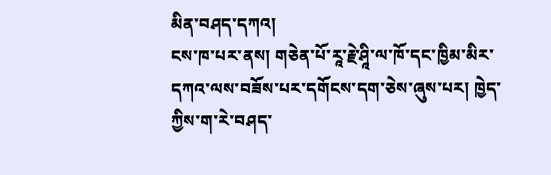མིན་བཤད་དཀའ།
ངས་ཁ་པར་ནས། གཅེན་པོ་རཱ་རྗེ་ཤཱི་ལ་ཁོ་དང་ཁྱིམ་མིར་དཀའ་ལས་བཟོས་པར་དགོངས་དག་ཅེས་ཞུས་པར། ཁྱེད་ཀྱིས་ག་རེ་བཤད་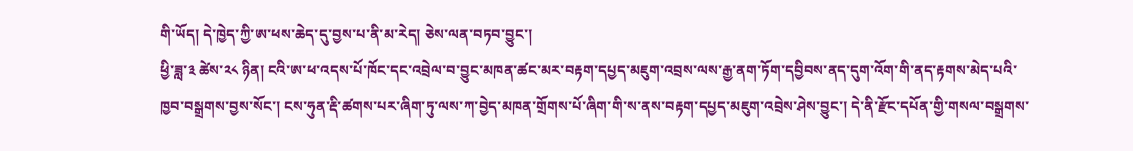གི་ཡོད། དེ་ཁྱེད་ཀྱི་ཨ་ཕས་ཆེད་དུ་བྱས་པ་ནི་མ་རེད། ཅེས་ལན་བཏབ་བྱུང་།
ཕྱི་ཟླ་༣ ཚེས་༢༨ ཉིན། ངའི་ཨ་ཕ་འདས་པོ་ཁོང་དང་འབྲེལ་བ་བྱུང་མཁན་ཚང་མར་བརྟག་དཔྱད་མཇུག་འབྲས་ལས་རྒྱ་ནག་ཏོག་དབྱིབས་ནད་དུག་འོག་གི་ནད་རྟགས་མེད་པའི་ཁྱབ་བསྒྲགས་བྱས་སོང་། ངས་ཧུན་རྡི་ཚགས་པར་ཞིག་ཏུ་ལས་ཀ་བྱེད་མཁན་གྲོགས་པོ་ཞིག་གི་ས་ནས་བརྟག་དཔྱད་མཇུག་འབྲེས་ཤེས་བྱུང་། དེ་ནི་རྫོང་དཔོན་གྱི་གསལ་བསྒྲགས་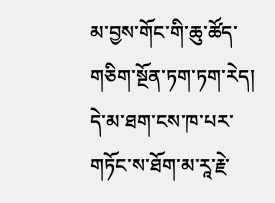མ་བྱས་གོང་གི་ཆུ་ཚོད་གཅིག་སྔོན་ཏག་ཏག་རེད། དེ་མ་ཐག་ངས་ཁ་པར་གཏོང་ས་ཐོག་མ་རཱ་རྗེ་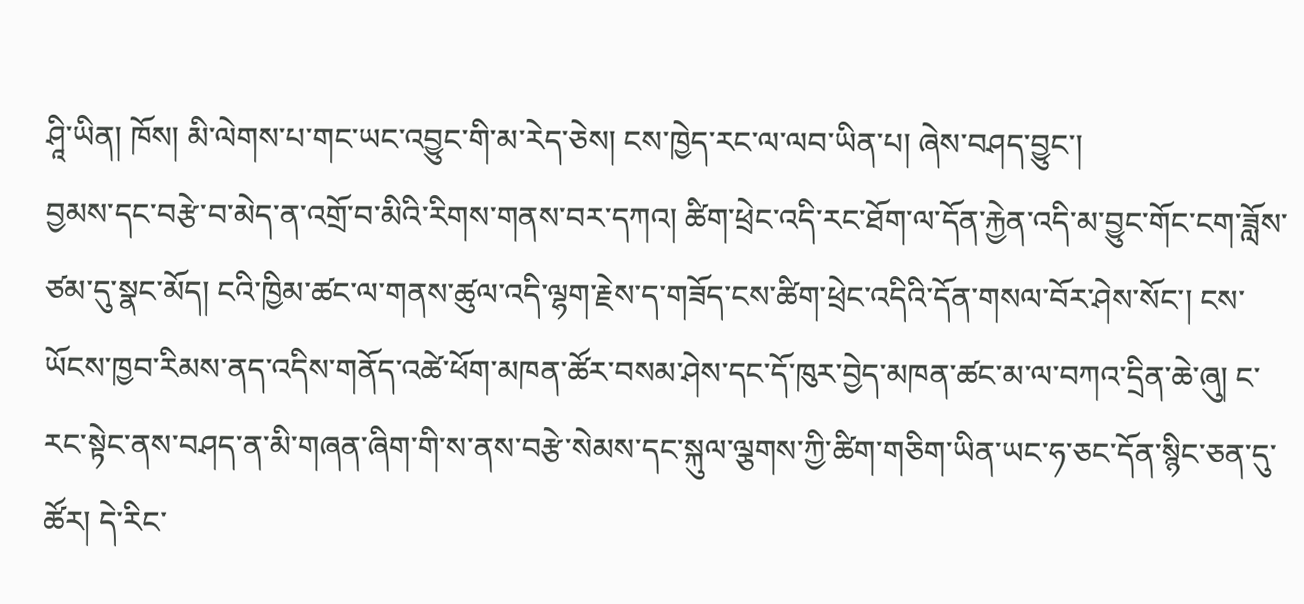ཤཱི་ཡིན། ཁོས། མི་ལེགས་པ་གང་ཡང་འབྱུང་གི་མ་རེད་ཅེས། ངས་ཁྱེད་རང་ལ་ལབ་ཡིན་པ། ཞེས་བཤད་བྱུང་།
བྱམས་དང་བརྩེ་བ་མེད་ན་འགྲོ་བ་མིའི་རིགས་གནས་བར་དཀའ། ཚིག་ཕྲེང་འདི་རང་ཐོག་ལ་དོན་རྐྱེན་འདི་མ་བྱུང་གོང་ངག་ཟློས་ཙམ་དུ་སྣང་མོད། ངའི་ཁྱིམ་ཚང་ལ་གནས་ཚུལ་འདི་ལྷག་རྗེས་ད་གཟོད་ངས་ཚིག་ཕྲེང་འདིའི་དོན་གསལ་བོར་ཤེས་སོང་། ངས་ཡོངས་ཁྱབ་རིམས་ནད་འདིས་གནོད་འཚེ་ཕོག་མཁན་ཚོར་བསམ་ཤེས་དང་དོ་ཁུར་བྱེད་མཁན་ཚང་མ་ལ་བཀའ་དྲིན་ཆེ་ཞུ། ང་རང་སྟེང་ནས་བཤད་ན་མི་གཞན་ཞིག་གི་ས་ནས་བརྩེ་སེམས་དང་སྐུལ་ལྕགས་ཀྱི་ཚིག་གཅིག་ཡིན་ཡང་ཧ་ཅང་དོན་སྙིང་ཅན་དུ་ཚོར། དེ་རིང་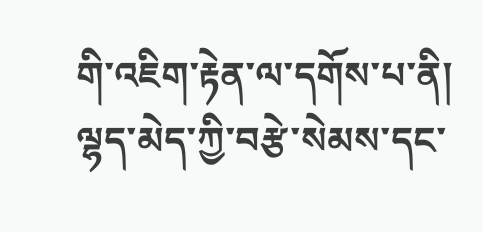གི་འཇིག་རྟེན་ལ་དགོས་པ་ནི། ལྷད་མེད་ཀྱི་བརྩེ་སེམས་དང་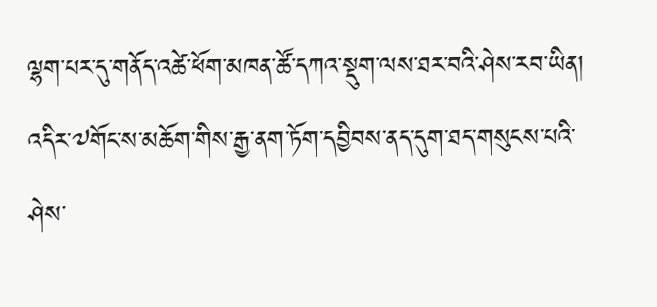ལྷག་པར་དུ་གནོད་འཚེ་ཕོག་མཁན་ཚོ་དཀའ་སྡུག་ལས་ཐར་བའི་ཤེས་རབ་ཡིན།
འདིར་༧གོང་ས་མཆོག་གིས་རྒྱ་ནག་ཏོག་དབྱིབས་ནད་དུག་ཐད་གསུངས་པའི་ཤེས་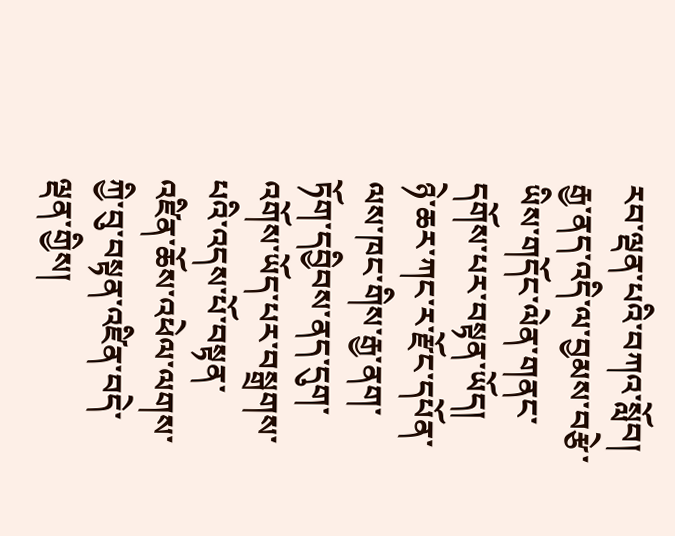རབ་ལྡན་པའི་བཀའ་སློབ། རྒྱ་ནད་འདི་ལ་བྱམས་བརྩེ་ཡིས་གདོང་ལེན་གནང་དགོས་པར་བསྟན་ཡོད།
ཉེ་ཆར་ཀང་ར་རྫོང་དཔོན་ལས་ཁང་གིས་རྒྱ་ནག་ཏོག་དབྱིབས་ནད་དུག་འགོས་ཡོད་པར་བསྒྲགས་པའི་འདས་པོ་བསྟན་འཛིན་ཆོས་འཕེལ་ལགས་ཀྱི་བུ་བསྟན་འཛིན་བདེ་ལྡན་གྱིས།